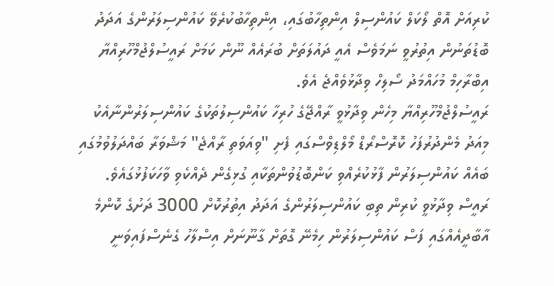ކުރިއަށް އޮތް ލޯކަލް ކައުންސިލް އިންތިހާބުގައި، އިންތިހާބުކުރެވޭ ކައުންސިލަރުންގެ އަދަދު ބޮޑުތަނުން އިތުރުވީ ނަމަވެސް އެއީ ދައުލަތަށް ބުރައެއް ނޫން ކަމަށް ރައީސުލްޖުމްހޫރިއްޔާ އިބްރާހިމް މުހައްމަދު ސޯލިހް ވިދާޅުވެއްޖެ އެވެ.
ރައީސުލްޖުމްހޫރިއްޔާ މިހެން ވިދާޅުވީ ރާއްޖޭގެ ހުރިހާ ކައުންސިލުތަކުގެ ކައުންސިލަރުންނާއެކު މިއަދު މެންދުރުފަހު ކޮރޮސްރޯޑް މޯލްޑިވްސްގައި ފެށި "ވިއަވަތި ރާއްޖެ" މަޝްވަރާ ބައްދަލުވުމުގައި ބައެއް ކައުންސިލަރުން ފާޅުކުރެއްވި ކަންބޮޑުވުންތަކާއި ގުޅިގެން ދެއްކެވި ވާހަކަފުޅުގައެވެ.
ރައީސް ވިދާޅުވީ ކުރިން ތިބި ކައުންސިލަރުންގެ އަދަދު އިތުރުކޮށް 3000 ދަށުގެ ކޮންމެ އާބާދީއެއްގައި ފަސް ކައުންސިލަރުން ހިމެނޭ ގޮތަށް ގާނޫނަށް އިސްލާހު ގެނެސްފައިވަނީ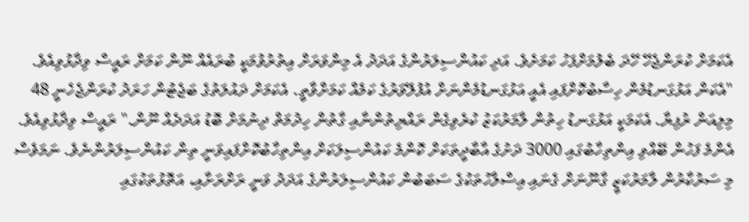އެކަމަށް ކުރަންޖެހޭ ހޭދަ ބެލުމަށްފަހު ކަމަށެވެ. އަދި ކައުންސިލަރުންގެ އަދަދު އެ މިންވަރަށް އިތުރުވުމަކީ ބުރައެއް ނޫން ކަމަށް ރައީސް ވިދާޅުވިއެވެ.
"އެކަން އަޅުގަނޑުމެން ހިސާބުކޮށްފައި އެއީ އަޅުގަނޑުމެންނަށް އުފުލޭވަރުގެ ކަމެއް ކަމަށްވާތީ. އެކަމަށް ދައުލަތުގެ ބަޖެޓުން ހަރަދު ކުރަންޖެހެނީ 48 މިލިއަން ރުފިޔާ. އެކަމަކީ އަޅުގަނޑު ހިތުން ލާމަރުކަޒު ކުރެވިގެން ރައްޔިތުންނާއި ގާތުން ހިދުމަތް ދިނުމަށް ބޮޑު އަދަދެއް ނޫން." ރައީސް ވިދާޅުވިއެވެ.
އެންމެ ފަހުން ބޭއްވި އިންތިހާބުގައި 3000 ދަށުގެ އާބާދީތަކަށް ކޮންމެ ކައުންސިލަކަށް އިންތިހާބުކޮށްފައިވަނީ ތިން ކައުންސިލަރުންނެވެ. ނަމަވެސް މި ސަރުކާރުން ލާމަރުކަޒީ ގާނޫނަށް ގެނައި އިސްލާހުތަކުގެ ސަބަބުން ކައުންސިލަރުންގެ އަދަދު ވަނީ ރަށްރަށާއި، އަތޮޅުތަކުގައި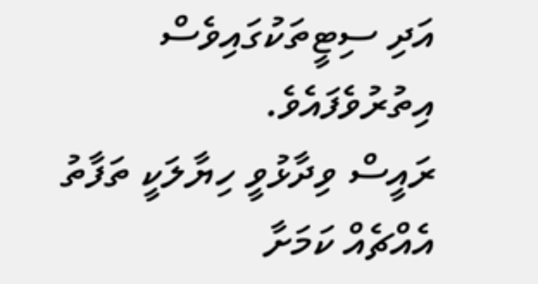އަދި ސިޓީތަކުގައިވެސް އިތުރުވެފައެވެ.
ރައީސް ވިދާޅުވީ ހިޔާލަކީ ތަފާތު އެއްޗެއް ކަމަށާ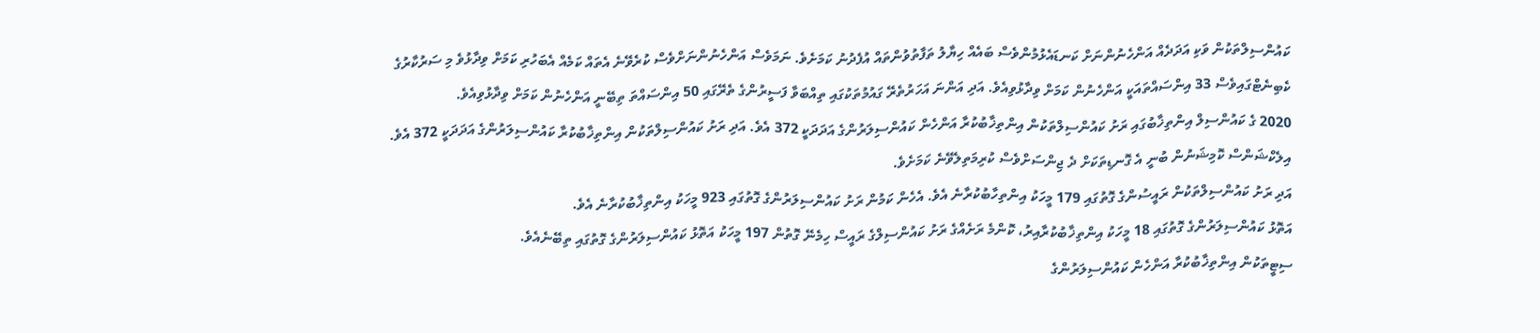ކައުންސިލްތަކުން ވަކި އަދަދެއް އަންހެނުންނަށް ކަނޑައެޅުމުންވެސް ބައެއް ހިޔާލު ތަފާތުވުންތައް އުފެދުނު ކަމަށެވެ. ނަމަވެސް އަންހެނުންނަށްވެސް ކުރެވޭނެ އެތައް ކަމެއް އެބަހުރި ކަމަށް ވިދާޅުވެ މި ސަރުކާރުގެ ކެބިނެޓްގައިވެސް 33 އިންސައްތައަކީ އަންހެނުން ކަމަށް ވިދާޅުވިއެވެ. އަދި އަންނަ އަހަރުތެރޭ ގައުމުތަކުގައި ތިއްބަވާ ފަސީރުންގެ ތެރޭގައި 50 އިންސައްތަ ތިބޭނީ އަންހެނުން ކަމަށް ވިދާޅުވިއެވެ.
2020 ގެ ކައުންސިލް އިންތިޚާބުގައި ރަށު ކައުންސިލްތަކުން އިންތިޚާބުކުރާ އަންހެން ކައުންސިލަރުންގެ އަދަދަކީ 372 އެވެ. އަދި ރަށު ކައުންސިލްތަކުން އިންތިޚާބުކުރާ ކައުންސިލަރުންގެ އަދަދަކީ 372 އެވެ. އިލެކްޝަންސް ކޮމިޝަނުން ބުނީ އެ ގޮނޑިތަކަށް ދެ ޖިންސަށްވެސް ކުރިމަތިލެވޭނެ ކަމަށެވެ.
އަދި ރަށު ކައުންސިލްތަކުން ރައީސުންގެ ގޮތުގައި 179 މީހަކު އިންތިހާބުކުރާނެ އެވެ. އެހެން ކަމުން ރަށު ކައުންސިލަރުންގެ ގޮތުގައި 923 މީހަކު އިންތިޚާބުކުރާނެ އެވެ.
އަތޮޅު ކައުންސިލަރުންގެ ގޮތުގައި 18 މީހަކު އިންތިޚާބުކުރާއިރު، ކޮންމެ ރަށެއްގެ ރަށު ކައުންސިލްގެ ރައީސް ހިމެނޭ ގޮތުން 197 މީހަކު އަތޮޅު ކައުންސިލަރުންގެ ގޮތުގައި ތިބޭނެއެވެ.
ސިޓީތަކުން އިންތިޚާބުކުރާ އަންހެން ކައުންސިލަރުންގެ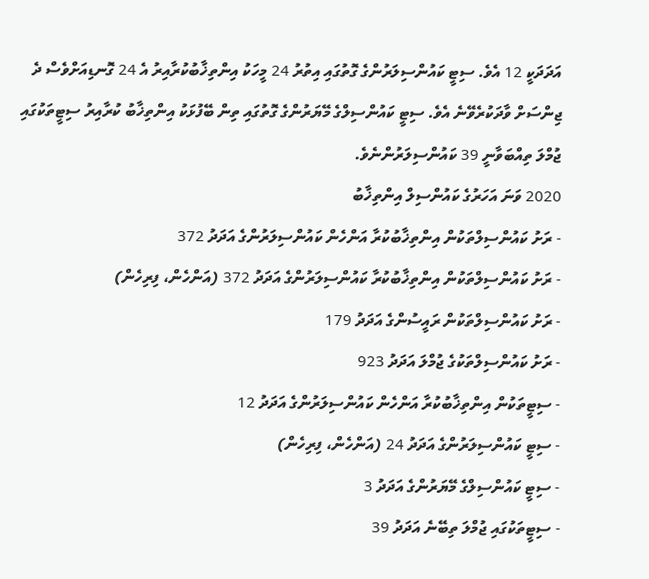އަދަދަކީ 12 އެވެ. ސިޓީ ކައުންސިލަރުންގެ ގޮތުގައި އިތުރު 24 މީހަކު އިންތިޚާބުކުރާއިރު އެ 24 ގޮނޑިއަށްވެސް ދެ ޖިންސަށް ވާދަކުރެވޭނެ އެވެ. ސިޓީ ކައުންސިލްގެ މޭޔަރުންގެ ގޮތުގައި ތިން ބޭފުޅަކު އިންތިޚާބު ކުރާއިރު ސިޓީތަކުގައި ޖުމްލަ ތިއްބަވާނީ 39 ކައުންސިލަރުންނެވެ.
2020 ވަނަ އަހަރުގެ ކައުންސިލް އިންތިޚާބު
- ރަށު ކައުންސިލްތަކުން އިންތިޚާބުކުރާ އަންހެން ކައުންސިލަރުންގެ އަދަދު 372
- ރަށު ކައުންސިލްތަކުން އިންތިޚާބުކުރާ ކައުންސިލަރުންގެ އަދަދު 372 (އަންހެން، ފިރިހެން)
- ރަށު ކައުންސިލްތަކުން ރައީސުންގެ އަދަދު 179
- ރަށު ކައުންސިލްތަކުގެ ޖުމްލަ އަދަދު 923
- ސިޓީތަކުން އިންތިޚާބުކުރާ އަންހެން ކައުންސިލަރުންގެ އަދަދު 12
- ސިޓީ ކައުންސިލަރުންގެ އަދަދު 24 (އަންހެން، ފިރިހެން)
- ސިޓީ ކައުންސިލްގެ މޭޔަރުންގެ އަދަދު 3
- ސިޓީތަކުގައި ޖުމްލަ ތިބޭނެ އަދަދު 39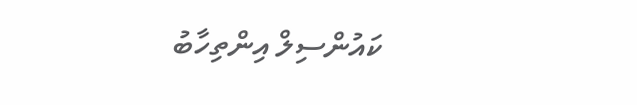ކައުންސިލް އިންތިހާބު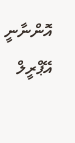އޮންނާނީ އޭޕްރީލް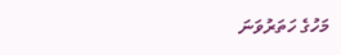މަހުގެ ހަތަރުވަނަ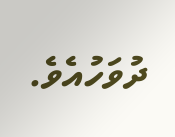ދުވަހުއެވެ.